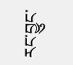རང་བྱུང་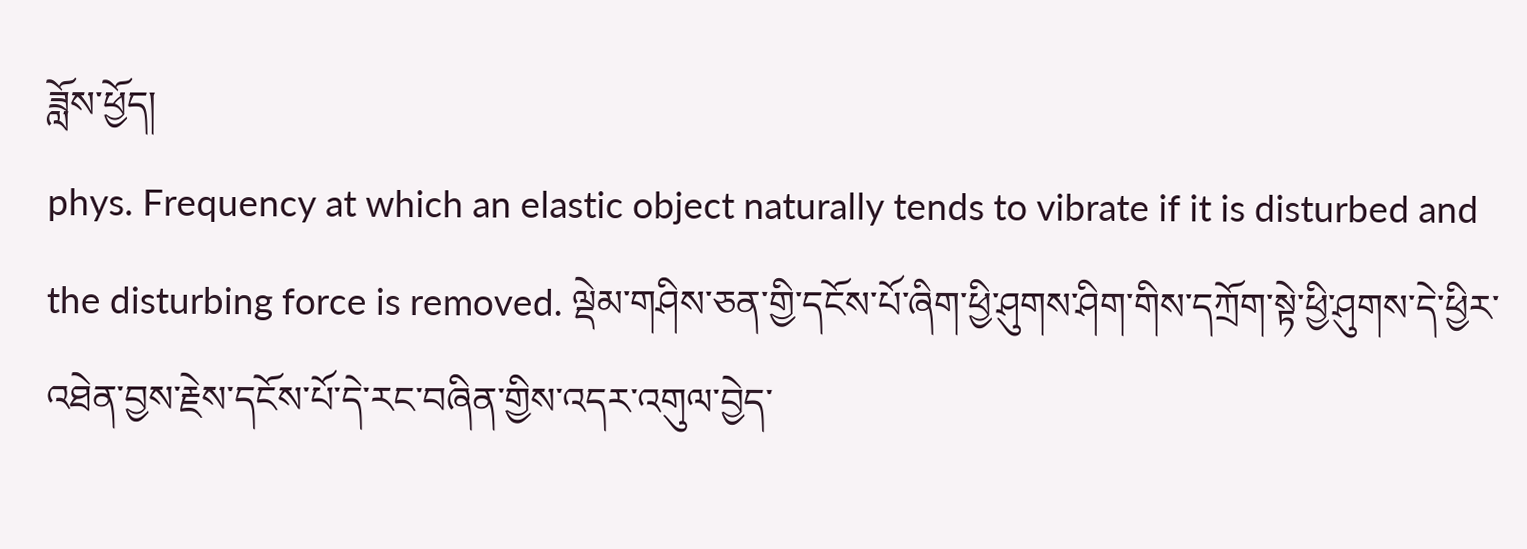ཟློས་ཕྱོད།
phys. Frequency at which an elastic object naturally tends to vibrate if it is disturbed and the disturbing force is removed. ལྡེམ་གཤིས་ཅན་གྱི་དངོས་པོ་ཞིག་ཕྱི་ཤུགས་ཤིག་གིས་དཀྲོག་སྟེ་ཕྱི་ཤུགས་དེ་ཕྱིར་འཐེན་བྱས་རྗེས་དངོས་པོ་དེ་རང་བཞིན་གྱིས་འདར་འགུལ་བྱེད་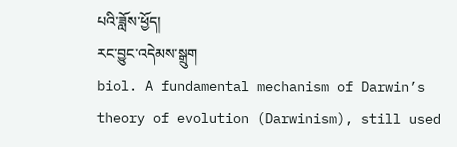པའི་ཟློས་ཕྱོད།
རང་བྱུང་འདེམས་སྒྲུག
biol. A fundamental mechanism of Darwin’s theory of evolution (Darwinism), still used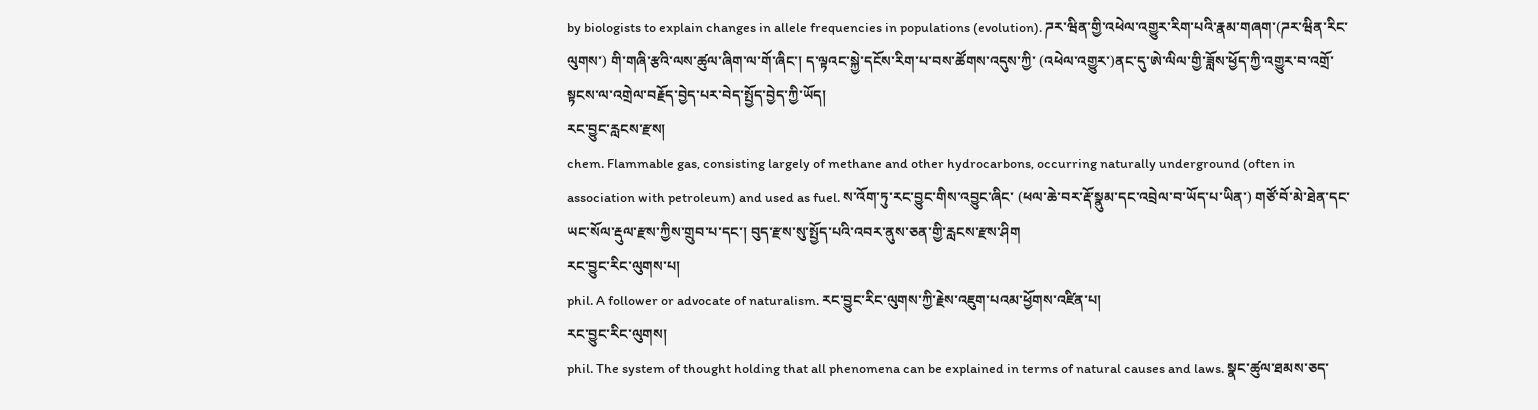by biologists to explain changes in allele frequencies in populations (evolution). ཌར་ཝིན་གྱི་འཕེལ་འགྱུར་རིག་པའི་རྣམ་གཞག་(ཌར་ཝིན་རིང་ལུགས་) གི་གཞི་རྩའི་ལས་ཚུལ་ཞིག་ལ་གོ་ཞིང་། ད་ལྟའང་སྐྱེ་དངོས་རིག་པ་བས་ཚོགས་འདུས་ཀྱི་ (འཕེལ་འགྱུར་)ནང་དུ་ཨེ་ལིལ་གྱི་ཟློས་ཕྱོད་ཀྱི་འགྱུར་བ་འགྲོ་སྟངས་ལ་འགྲེལ་བརྗོད་བྱེད་པར་བེད་སྤྱོད་བྱེད་ཀྱི་ཡོད།
རང་བྱུང་རླངས་རྫས།
chem. Flammable gas, consisting largely of methane and other hydrocarbons, occurring naturally underground (often in association with petroleum) and used as fuel. ས་འོག་ཏུ་རང་བྱུང་གིས་འབྱུང་ཞིང་ (ཕལ་ཆེ་བར་རྡོ་སྣུམ་དང་འབྲེལ་བ་ཡོད་པ་ཡིན་) གཙོ་བོ་མེ་ཐེན་དང་ཡང་སོལ་རྡུལ་རྫས་ཀྱིས་གྲུབ་པ་དང་། བུད་རྫས་སུ་སྤྱོད་པའི་འབར་ནུས་ཅན་གྱི་རླངས་རྫས་ཤིག
རང་བྱུང་རིང་ལུགས་པ།
phil. A follower or advocate of naturalism. རང་བྱུང་རིང་ལུགས་ཀྱི་རྗེས་འཇུག་པའམ་ཕྱོགས་འཛིན་པ།
རང་བྱུང་རིང་ལུགས།
phil. The system of thought holding that all phenomena can be explained in terms of natural causes and laws. སྣང་ཚུལ་ཐམས་ཅད་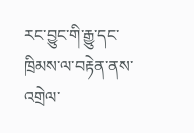རང་བྱུང་གི་རྒྱུ་དང་ཁྲིམས་ལ་བརྟེན་ནས་འགྲེལ་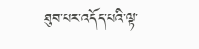ཐུབ་པར་འདོད་པའི་ལྟ་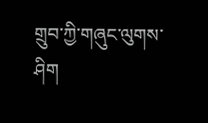གྲུབ་ཀྱི་གཞུང་ལུགས་ཤིག